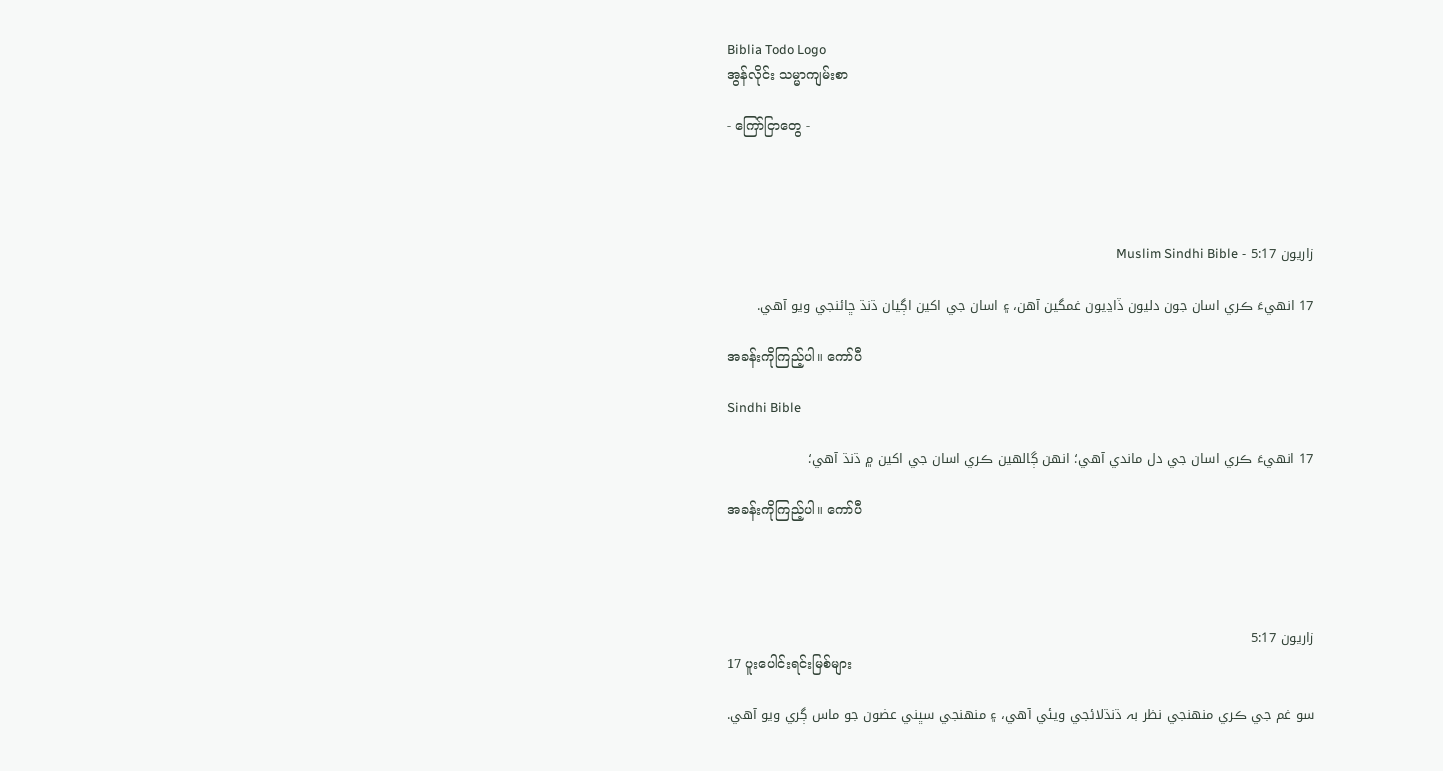Biblia Todo Logo
အွန်လိုင်း သမ္မာကျမ်းစာ

- ကြော်ငြာတွေ -




زاريون 5:17 - Muslim Sindhi Bible

17 انهيءَ ڪري اسان جون دليون ڏاڍيون غمگين آهن، ۽ اسان جي اکين اڳيان ڌنڌ ڇائنجي ويو آهي.

အခန်းကိုကြည့်ပါ။ ကော်ပီ

Sindhi Bible

17 انهيءَ ڪري اسان جي دل ماندي آهي؛ انهن ڳالهين ڪري اسان جي اکين ۾ ڌنڌ آهي؛

အခန်းကိုကြည့်ပါ။ ကော်ပီ




زاريون 5:17
17 ပူးပေါင်းရင်းမြစ်များ

سو غم جي ڪري منهنجي نظر بہ ڌنڌلائجي ويئي آهي، ۽ منهنجي سڀني عضون جو ماس ڳري ويو آهي.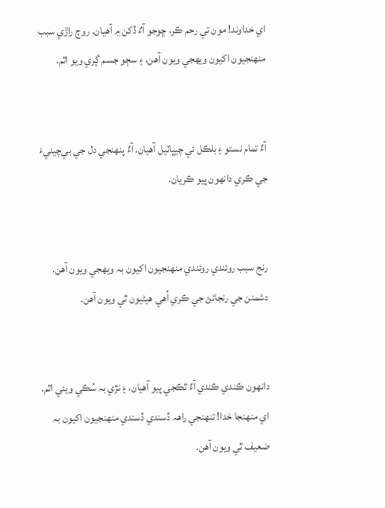اي خداوند! مون تي رحم ڪر، ڇوجو آءٌ ڏکن ۾ آهيان. روڄ راڙي سبب منهنجيون اکيون ويهجي ويون آهن، ۽ سڄو جسم ڳري ويو اٿم.


آءٌ تمام نستو ۽ بلڪل ئي چيڀاٽيل آهيان. آءٌ پنهنجي دل جي بي‌چينيءَ جي ڪري دانهون پيو ڪريان.


رنج سبب روئندي روئندي منهنجيون اکيون بہ ويهجي ويون آهن. دشمنن جي رنجائڻ جي ڪري اُهي هيڻيون ٿي ويون آهن.


دانهون ڪندي ڪندي آءٌ ٿڪجي پيو آهيان، ۽ نڙي بہ سُڪي ويئي اٿم. اي منهنجا خدا! تنهنجي راهہ ڏسندي ڏسندي منهنجيون اکيون بہ ضعيف ٿي ويون آهن.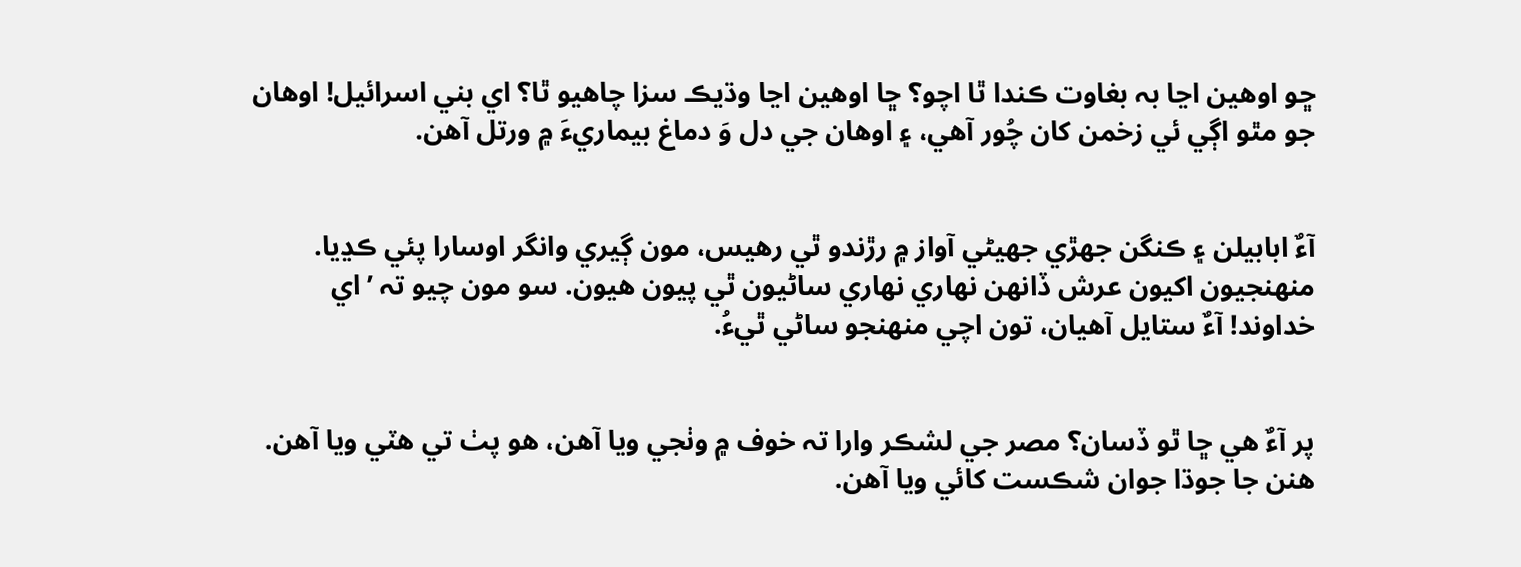ڇو اوهين اڃا بہ بغاوت ڪندا ٿا اچو؟ ڇا اوهين اڃا وڌيڪ سزا چاهيو ٿا؟ اي بني اسرائيل! اوهان جو مٿو اڳي ئي زخمن کان چُور آهي، ۽ اوهان جي دل وَ دماغ بيماريءَ ۾ ورتل آهن.


آءٌ ابابيلن ۽ ڪنگن جهڙي جھيڻي آواز ۾ رڙندو ٿي رهيس، مون ڳيري وانگر اوسارا پئي ڪڍيا. منهنجيون اکيون عرش ڏانهن نهاري نهاري ساڻيون ٿي پيون هيون. سو مون چيو تہ ’اي خداوند! آءٌ ستايل آهيان، تون اچي منهنجو ساڻي ٿيءُ.


پر آءٌ هي ڇا ٿو ڏسان؟ مصر جي لشڪر وارا تہ خوف ۾ وٺجي ويا آهن، هو پٺ تي هٽي ويا آهن. هنن جا جوڌا جوان شڪست کائي ويا آهن.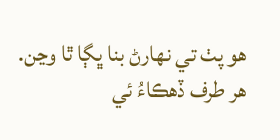هو پٺ تي نهارڻ بنا ڀڳا ٿا وڃن. هر طرف ڏهڪاءُ ئي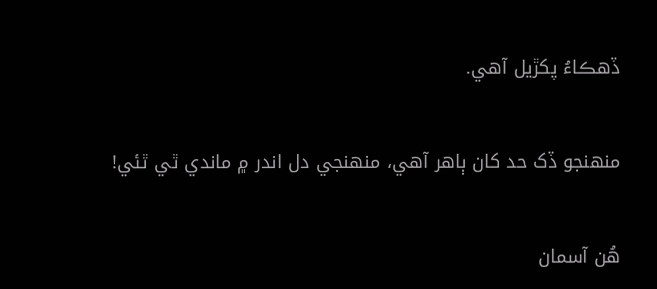ڏهڪاءُ پکڙيل آهي.


منهنجو ڏک حد کان ٻاهر آهي، منهنجي دل اندر ۾ ماندي ٿي ٿئي!


هُن آسمان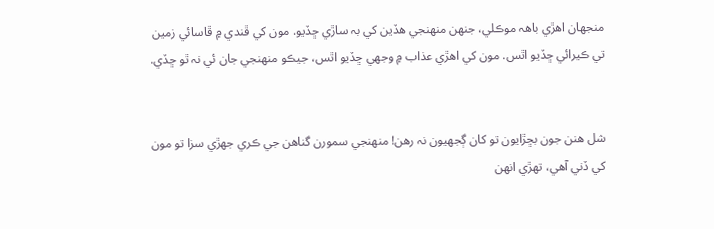منجھان اهڙي باهہ موڪلي، جنهن منهنجي هڏين کي بہ ساڙي ڇڏيو. مون کي ڦندي ۾ ڦاسائي زمين تي ڪيرائي ڇڏيو اٿس. مون کي اهڙي عذاب ۾ وجھي ڇڏيو اٿس، جيڪو منهنجي جان ئي نہ ٿو ڇڏي.


شل هنن جون بڇڙايون تو کان ڳجھيون نہ رهن! منهنجي سمورن گناهن جي ڪري جهڙي سزا تو مون کي ڏني آهي، تهڙي انهن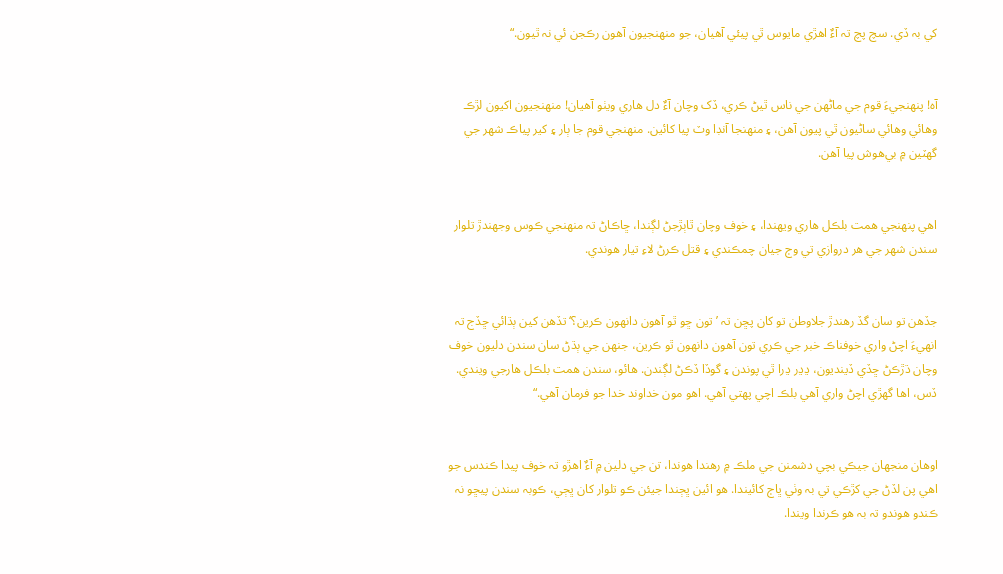کي بہ ڏي. سچ پچ تہ آءٌ اهڙي مايوس ٿي پيئي آهيان، جو منهنجيون آهون رڪجن ئي نہ ٿيون.“


آہ! پنهنجيءَ قوم جي ماڻهن جي ناس ٿيڻ ڪري، ڏک وچان آءٌ دل هاري ويٺو آهيان! منهنجيون اکيون لڙڪ وهائي وهائي ساڻيون ٿي پيون آهن، ۽ منهنجا آنڊا وٽ پيا کائين. منهنجي قوم جا ٻار ۽ کير پياڪ شهر جي گھٽين ۾ بي‌هوش پيا آهن.


اهي پنهنجي همت بلڪل هاري ويهندا، ۽ خوف وچان ٿاٻڙجڻ لڳندا، ڇاڪاڻ تہ منهنجي ڪوس وجھندڙ تلوار سندن شهر جي هر دروازي تي وڄ جيان چمڪندي ۽ قتل ڪرڻ لاءِ تيار هوندي.


جڏهن تو سان گڏ رهندڙ جلاوطن تو کان پڇن تہ ’تون ڇو ٿو آهون دانهون ڪرين؟‘ تڏهن کين ٻڌائي ڇڏج تہ انهيءَ اچڻ واري خوفناڪ خبر جي ڪري تون آهون دانهون ٿو ڪرين، جنهن جي ٻڌڻ سان سندن دليون خوف وچان ڌڙڪڻ ڇڏي ڏينديون، ڍڍر ڍرا ٿي پوندن ۽ گوڏا ڏڪڻ لڳندن. هائو، سندن همت بلڪل هارجي ويندي. ڏس، اها گھڙي اچڻ واري آهي بلڪ اچي پهتي آهي. اهو مون خداوند خدا جو فرمان آهي.“


اوهان منجھان جيڪي بچي دشمنن جي ملڪ ۾ رهندا هوندا، تن جي دلين ۾ آءٌ اهڙو تہ خوف پيدا ڪندس جو اهي پن لڏڻ جي کڙڪي تي بہ وٺي ڀاڄ کائيندا. هو ائين ڀڄندا جيئن ڪو تلوار کان ڀڄي، ڪوبہ سندن پيڇو نہ ڪندو هوندو تہ بہ هو ڪرندا ويندا.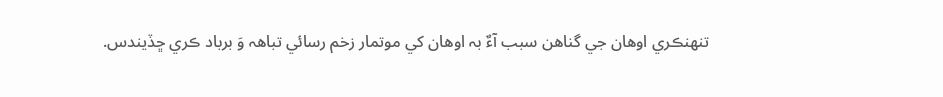تنهنڪري اوهان جي گناهن سبب آءٌ بہ اوهان کي موتمار زخم رسائي تباهہ وَ برباد ڪري ڇڏيندس.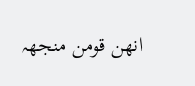انهن قومن منجھہ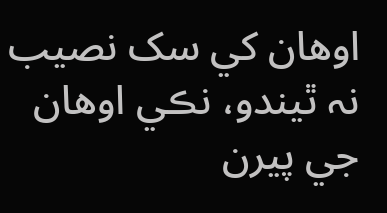اوهان کي سک نصيب نہ ٿيندو، نڪي اوهان جي پيرن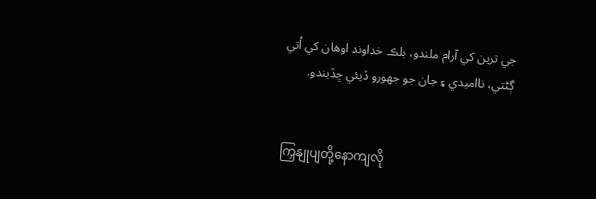جي ترين کي آرام ملندو، بلڪ خداوند اوهان کي اُتي ڳڻتي، نااميدي ۽ جان جو جھورو ڏيئي ڇڏيندو.


ကြှနျုပျတို့နောကျလို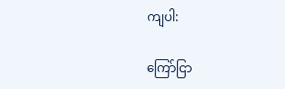ကျပါ:

ကြော်ငြာ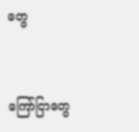တွေ


ကြော်ငြာတွေ